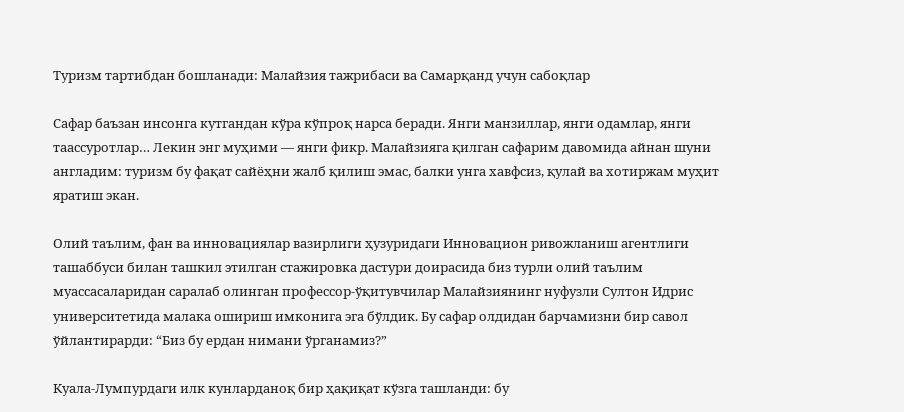Туризм тартибдан бошланади: Малайзия тажрибаси ва Самарқанд учун сабоқлар

Сафар баъзан инсонга кутгандан кўра кўпроқ нарса беради. Янги манзиллар, янги одамлар, янги таассуротлар… Лекин энг муҳими — янги фикр. Малайзияга қилган сафарим давомида айнан шуни англадим: туризм бу фақат сайёҳни жалб қилиш эмас, балки унга хавфсиз, қулай ва хотиржам муҳит яратиш экан.

Олий таълим, фан ва инновациялар вазирлиги ҳузуридаги Инновацион ривожланиш агентлиги ташаббуси билан ташкил этилган стажировка дастури доирасида биз турли олий таълим муассасаларидан саралаб олинган профессор-ўқитувчилар Малайзиянинг нуфузли Султон Идрис университетида малака ошириш имконига эга бўлдик. Бу сафар олдидан барчамизни бир савол ўйлантирарди: “Биз бу ердан нимани ўрганамиз?”

Куала-Лумпурдаги илк кунларданоқ бир ҳақиқат кўзга ташланди: бу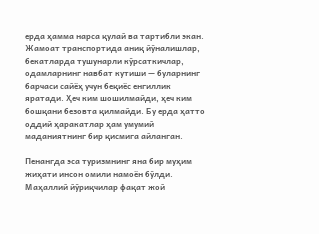ерда ҳамма нарса қулай ва тартибли экан. Жамоат транспортида аниқ йўналишлар, бекатларда тушунарли кўрсаткичлар, одамларнинг навбат кутиши — буларнинг барчаси сайёҳ учун беқиёс енгиллик яратади. Ҳеч ким шошилмайди, ҳеч ким бошқани безовта қилмайди. Бу ерда ҳатто оддий ҳаракатлар ҳам умумий маданиятнинг бир қисмига айланган.

Пенангда эса туризмнинг яна бир муҳим жиҳати инсон омили намоён бўлди. Маҳаллий йўриқчилар фақат жой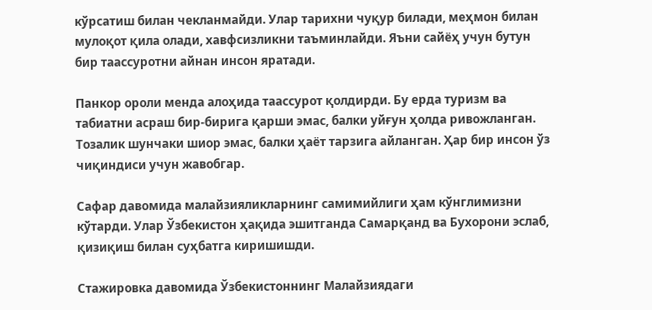кўрсатиш билан чекланмайди. Улар тарихни чуқур билади, меҳмон билан мулоқот қила олади, хавфсизликни таъминлайди. Яъни сайёҳ учун бутун бир таассуротни айнан инсон яратади.

Панкор ороли менда алоҳида таассурот қолдирди. Бу ерда туризм ва табиатни асраш бир-бирига қарши эмас, балки уйғун ҳолда ривожланган. Тозалик шунчаки шиор эмас, балки ҳаёт тарзига айланган. Ҳар бир инсон ўз чиқиндиси учун жавобгар.

Сафар давомида малайзияликларнинг самимийлиги ҳам кўнглимизни кўтарди. Улар Ўзбекистон ҳақида эшитганда Самарқанд ва Бухорони эслаб, қизиқиш билан суҳбатга киришишди.

Стажировка давомида Ўзбекистоннинг Малайзиядаги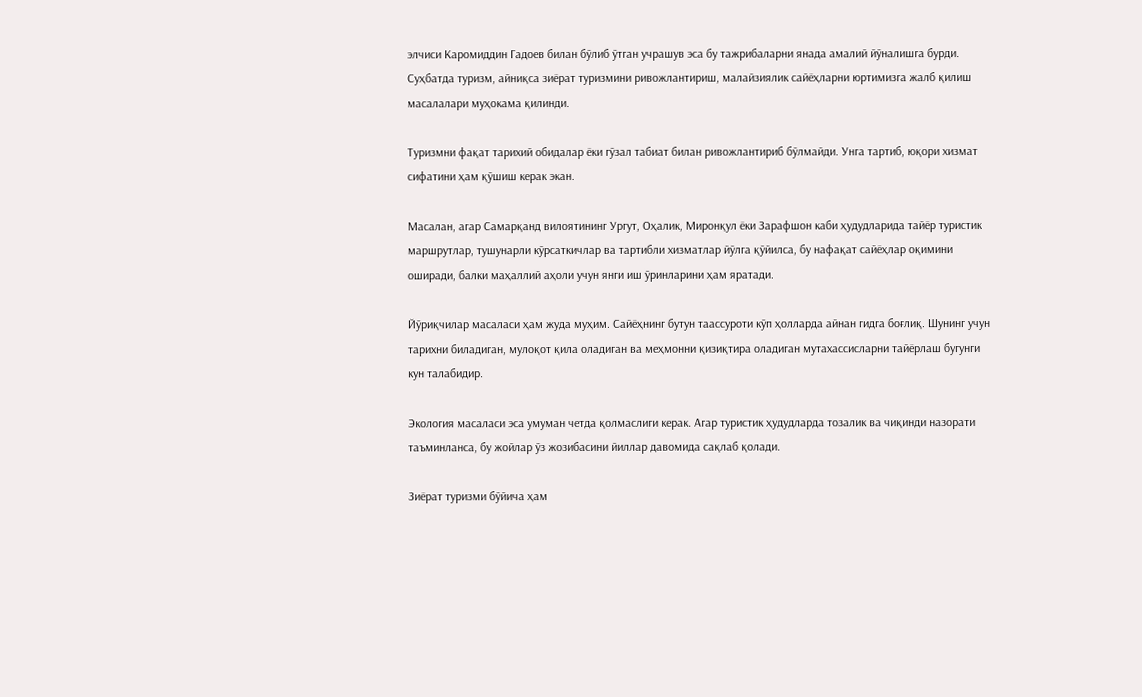элчиси Каромиддин Гадоев билан бўлиб ўтган учрашув эса бу тажрибаларни янада амалий йўналишга бурди. Суҳбатда туризм, айниқса зиёрат туризмини ривожлантириш, малайзиялик сайёҳларни юртимизга жалб қилиш масалалари муҳокама қилинди.

Туризмни фақат тарихий обидалар ёки гўзал табиат билан ривожлантириб бўлмайди. Унга тартиб, юқори хизмат сифатини ҳам қўшиш керак экан.

Масалан, агар Самарқанд вилоятининг Ургут, Оҳалик, Миронқул ёки Зарафшон каби ҳудудларида тайёр туристик маршрутлар, тушунарли кўрсаткичлар ва тартибли хизматлар йўлга қўйилса, бу нафақат сайёҳлар оқимини оширади, балки маҳаллий аҳоли учун янги иш ўринларини ҳам яратади.

Йўриқчилар масаласи ҳам жуда муҳим. Сайёҳнинг бутун таассуроти кўп ҳолларда айнан гидга боғлиқ. Шунинг учун тарихни биладиган, мулоқот қила оладиган ва меҳмонни қизиқтира оладиган мутахассисларни тайёрлаш бугунги кун талабидир.

Экология масаласи эса умуман четда қолмаслиги керак. Агар туристик ҳудудларда тозалик ва чиқинди назорати таъминланса, бу жойлар ўз жозибасини йиллар давомида сақлаб қолади.

Зиёрат туризми бўйича ҳам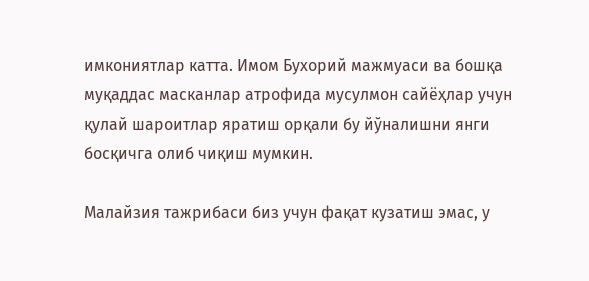имкониятлар катта. Имом Бухорий мажмуаси ва бошқа муқаддас масканлар атрофида мусулмон сайёҳлар учун қулай шароитлар яратиш орқали бу йўналишни янги босқичга олиб чиқиш мумкин.

Малайзия тажрибаси биз учун фақат кузатиш эмас, у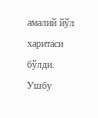амалий йўл харитаси бўлди. Ушбу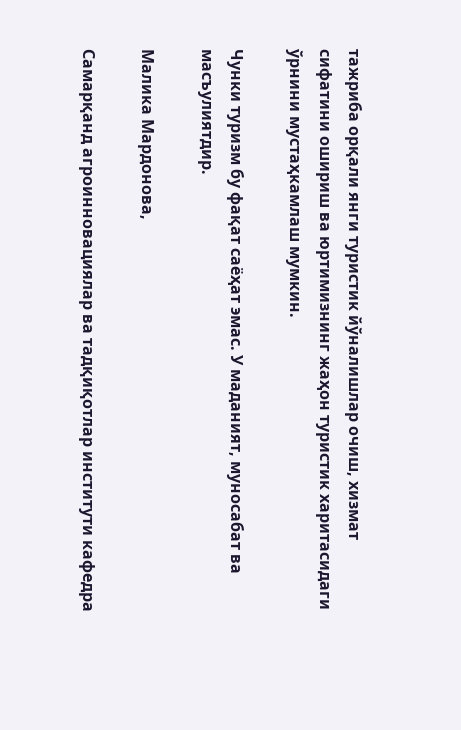тажриба орқали янги туристик йўналишлар очиш, хизмат сифатини ошириш ва юртимизнинг жаҳон туристик харитасидаги ўрнини мустаҳкамлаш мумкин.

Чунки туризм бу фақат саёҳат эмас. У маданият, муносабат ва масъулиятдир.

Малика Мардонова,

Самарқанд агроинновациялар ва тадқиқотлар институти кафедра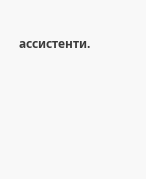ассистенти.